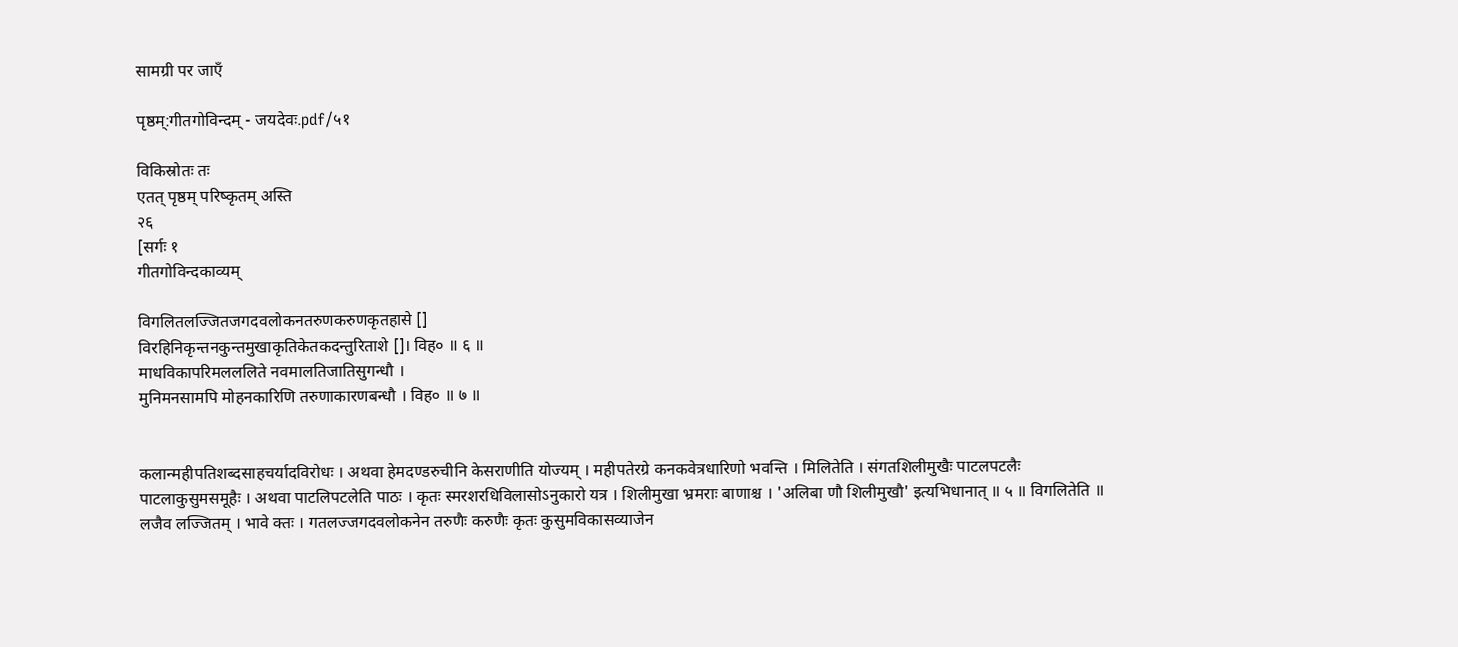सामग्री पर जाएँ

पृष्ठम्:गीतगोविन्दम् - जयदेवः.pdf/५१

विकिस्रोतः तः
एतत् पृष्ठम् परिष्कृतम् अस्ति
२६
[सर्गः १
गीतगोविन्दकाव्यम्

विगलितलज्जितजगदवलोकनतरुणकरुणकृतहासे []
विरहिनिकृन्तनकुन्तमुखाकृतिकेतकदन्तुरिताशे []। विह० ॥ ६ ॥
माधविकापरिमलललिते नवमालतिजातिसुगन्धौ ।
मुनिमनसामपि मोहनकारिणि तरुणाकारणबन्धौ । विह० ॥ ७ ॥


कलान्महीपतिशब्दसाहचर्यादविरोधः । अथवा हेमदण्डरुचीनि केसराणीति योज्यम् । महीपतेरग्रे कनकवेत्रधारिणो भवन्ति । मिलितेति । संगतशिलीमुखैः पाटलपटलैः पाटलाकुसुमसमूहैः । अथवा पाटलिपटलेति पाठः । कृतः स्मरशरधिविलासोऽनुकारो यत्र । शिलीमुखा भ्रमराः बाणाश्च । 'अलिबा णौ शिलीमुखौ' इत्यभिधानात् ॥ ५ ॥ विगलितेति ॥ लजैव लज्जितम् । भावे क्तः । गतलज्जगदवलोकनेन तरुणैः करुणैः कृतः कुसुमविकासव्याजेन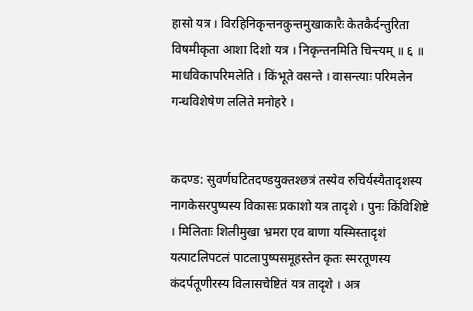हासो यत्र । विरहिनिकृन्तनकुन्तमुखाकारैः केतकैर्दन्तुरिता विषमीकृता आशा दिशो यत्र । निकृन्तनमिति चिन्त्यम् ॥ ६ ॥ माधविकापरिमलेति । किंभूते वसन्ते । वासन्त्याः परिमलेन गन्धविशेषेण ललिते मनोहरे ।


कदण्ड: सुवर्णघटितदण्डयुक्तश्छत्रं तस्येव रुचिर्यस्यैतादृशस्य नागकेसरपुष्पस्य विकासः प्रकाशो यत्र तादृशे । पुनः किंविशिष्टे । मिलिताः शिलीमुखा भ्रमरा एव बाणा यस्मिस्तादृशं यत्पाटलिपटलं पाटलापुष्पसमूहस्तेन कृतः स्मरतूणस्य कंदर्पतूणीरस्य विलासचेष्टितं यत्र तादृशे । अत्र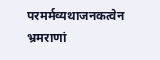परमर्मव्यथाजनकत्वेन भ्रमराणां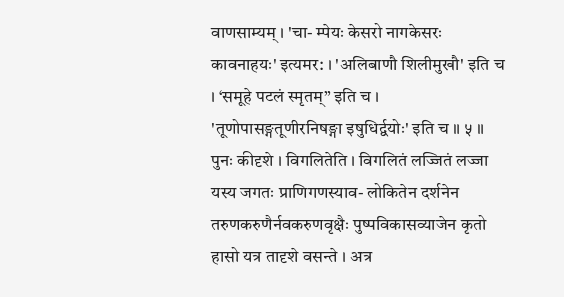वाणसाम्यम् । 'चा- म्पेयः केसरो नागकेसरः कावनाहयः' इत्यमर: । 'अलिबाणौ शिलीमुखौ' इति च । ‘समूहे पटलं स्मृतम्” इति च । 'तूणोपासङ्गतूणीरनिषङ्गा इषुधिर्द्वयोः' इति च ॥ ५ ॥ पुनः कीदृशे । विगलितेति । विगलितं लज्जितं लज्जा यस्य जगतः प्राणिगणस्याव- लोकितेन दर्शनेन तरुणकरुणैर्नवकरुणवृक्षैः पुष्पविकासव्याजेन कृतो हासो यत्र तादृशे वसन्ते । अत्र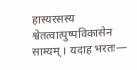हास्यरसस्य श्वेतत्वात्पुष्पविकासेन साम्यम् । यदाह भरतः—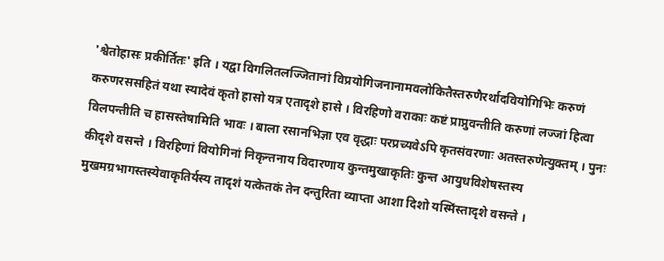'श्वेतोहासः प्रकीर्तितः' इति । यद्वा विगलितलज्जितानां विप्रयोगिजनानामवलोकितैस्तरुणैरर्थादवियोगिभिः करुणं करुणरससहितं यथा स्यादेवं कृतो हासो यत्र एतादृशे हासे । विरहिणो वराकाः कष्टं प्राप्नुवन्तीति करुणां लज्जां हित्वा विलपन्तीति च हासस्तेषामिति भावः । बाला रसानभिज्ञा एव वृद्धाः परप्रच्यवेऽपि कृतसंवरणाः अतस्तरुणेत्युक्तम् । पुनः कीदृशे वसन्ते । विरहिणां वियोगिनां निकृन्तनाय विदारणाय कुन्तमुखाकृतिः कुन्त आयुधविशेषस्तस्य मुखमग्रभागस्तस्येवाकृतिर्यस्य तादृशं यत्केतकं तेन दन्तुरिता व्याप्ता आशा दिशो यस्मिंस्तादृशे वसन्ते ।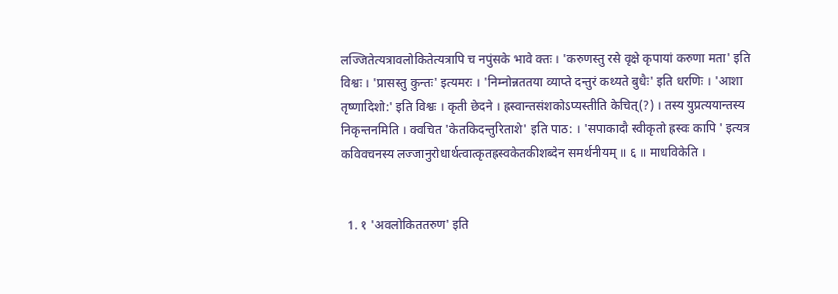लज्जितेत्यत्रावलोकितेत्यत्रापि च नपुंसके भावे क्तः । 'करुणस्तु रसे वृक्षे कृपायां करुणा मता' इति विश्वः । 'प्रासस्तु कुन्तः' इत्यमरः । 'निम्नोन्नततया व्याप्ते दन्तुरं कथ्यते बुधैः' इति धरणिः । 'आशा तृष्णादिशो:' इति विश्वः । कृती छेदने । ह्रस्वान्तसंशकोऽप्यस्तीति केचित्(?) । तस्य युप्रत्ययान्तस्य निकृन्तनमिति । क्वचित 'केतकिदन्तुरिताशे' इति पाठ: । 'सपाकादौ स्वीकृतो ह्रस्वः कापि ' इत्यत्र कविवचनस्य लज्जानुरोधार्थत्वात्कृतह्रस्वकेतकीशब्देन समर्थनीयम् ॥ ६ ॥ माधविकेति ।


  1. १ 'अवलोकिततरुण' इति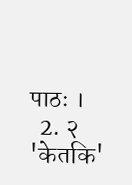पाठः ।
  2. २ 'केतकि'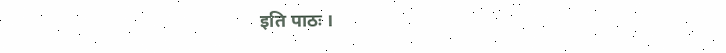इति पाठः ।